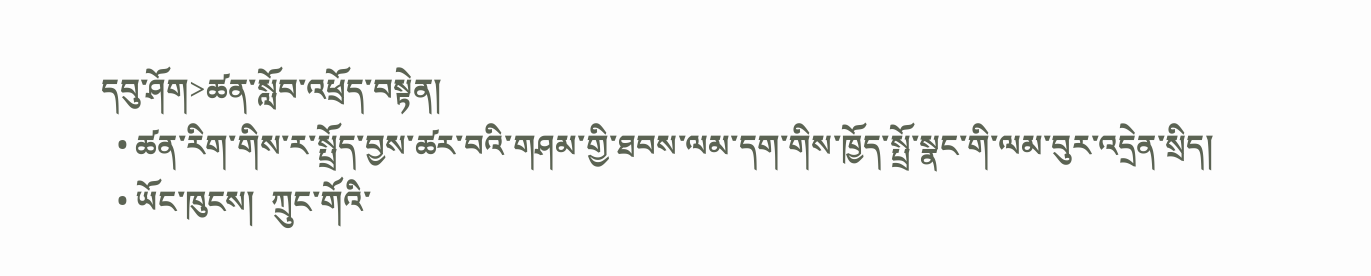དབུ་ཤོག>ཚན་སློབ་འཕྲོད་བསྟེན།
  • ཚན་རིག་གིས་ར་སྤྲོད་བྱས་ཚར་བའི་གཤམ་གྱི་ཐབས་ལམ་དག་གིས་ཁྱོད་སྤྲོ་སྣང་གི་ལམ་བུར་འདྲེན་སྲིད།
  • ཡོང་ཁུངས།  ཀྲུང་གོའི་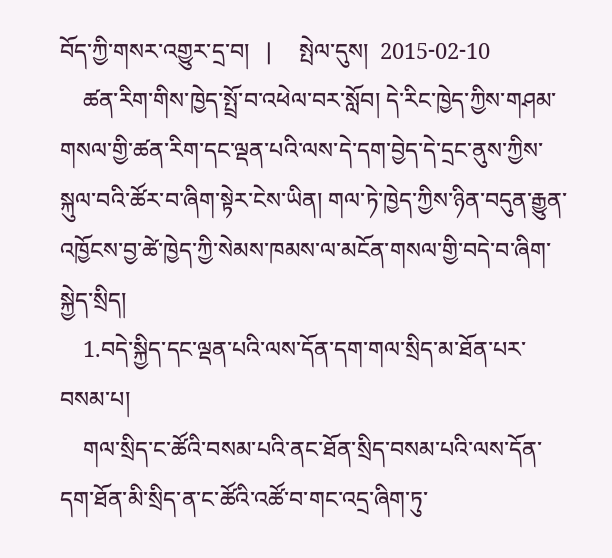བོད་ཀྱི་གསར་འགྱུར་དྲ་བ།   |     སྤེལ་དུས།  2015-02-10
    ཚན་རིག་གིས་ཁྱེད་སྤྲོ་བ་འཕེལ་བར་སློབ། དེ་རིང་ཁྱེད་ཀྱིས་གཤམ་གསལ་གྱི་ཚན་རིག་དང་ལྡན་པའི་ལས་དེ་དག་བྱེད་དེ་དྲང་ནུས་ཀྱིས་སྐུལ་བའི་ཚོར་བ་ཞིག་སྟེར་ངེས་ཡིན། གལ་ཏེ་ཁྱེད་ཀྱིས་ཉིན་བདུན་རྒྱུན་འཁྱོངས་བྱ་ཚེ་ཁྱེད་ཀྱི་སེམས་ཁམས་ལ་མངོན་གསལ་གྱི་བདེ་བ་ཞིག་སྐྱེད་སྲིད།
    1.བདེ་སྐྱིད་དང་ལྡན་པའི་ལས་དོན་དག་གལ་སྲིད་མ་ཐོན་པར་བསམ་པ།
    གལ་སྲིད་ང་ཚོའི་བསམ་པའི་ནང་ཐོན་སྲིད་བསམ་པའི་ལས་དོན་དག་ཐོན་མི་སྲིད་ན་ང་ཚོའི་འཚོ་བ་གང་འདྲ་ཞིག་ཏུ་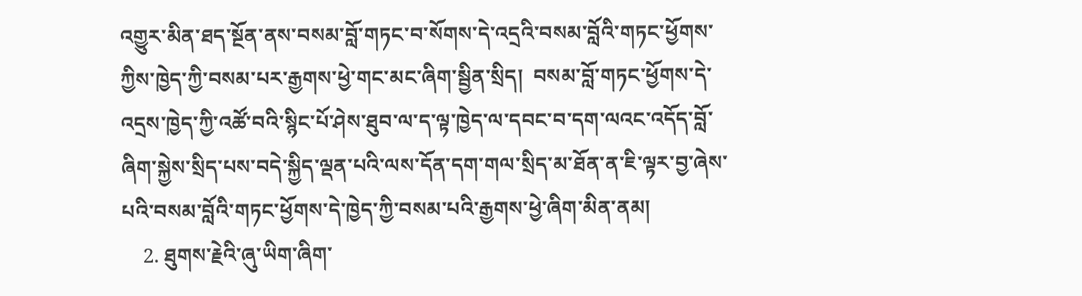འགྱུར་མིན་ཐད་སྔོན་ནས་བསམ་བློ་གཏང་བ་སོགས་དེ་འདྲའི་བསམ་བློའི་གཏང་ཕྱོགས་ཀྱིས་ཁྱེད་ཀྱི་བསམ་པར་རྒྱགས་ཕྱེ་གང་མང་ཞིག་སྦྱིན་སྲིད།  བསམ་བློ་གཏང་ཕྱོགས་དེ་འདྲས་ཁྱེད་ཀྱི་འཚོ་བའི་སྙིང་པོ་ཤེས་ཐུབ་ལ་ད་ལྟ་ཁྱེད་ལ་དབང་བ་དག་ལའང་འདོད་བློ་ཞིག་སྐྱེས་སྲིད་པས་བདེ་སྐྱིད་ལྡན་པའི་ལས་དོན་དག་གལ་སྲིད་མ་ཐོན་ན་ཇི་ལྟར་བྱ་ཞེས་པའི་བསམ་བློའི་གཏང་ཕྱོགས་དེ་ཁྱེད་ཀྱི་བསམ་པའི་རྒྱགས་ཕྱེ་ཞིག་མིན་ནམ།
    2. ཐུགས་རྗེའི་ཞུ་ཡིག་ཞིག་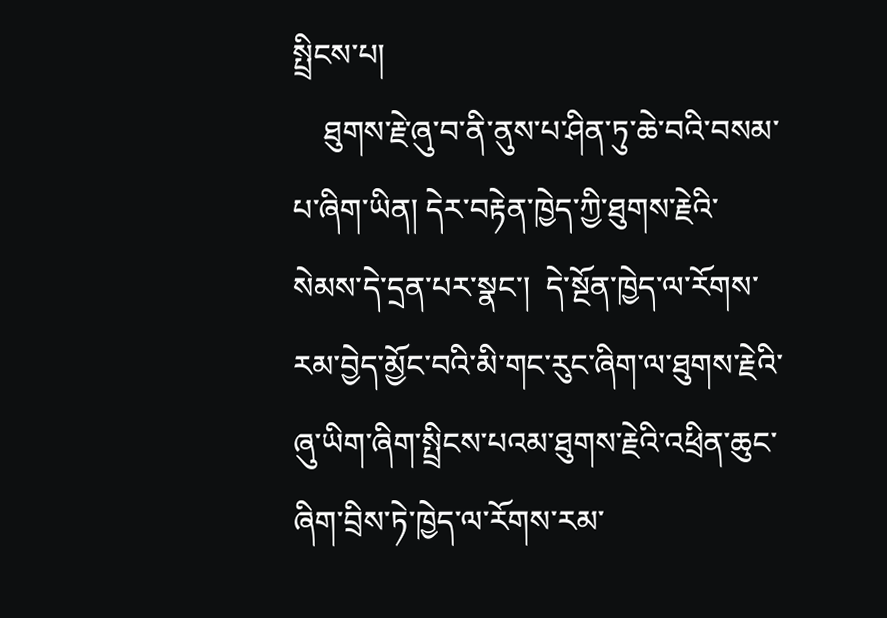སྤྲིངས་པ།
    ཐུགས་རྗེ་ཞུ་བ་ནི་ནུས་པ་ཤིན་ཏུ་ཆེ་བའི་བསམ་པ་ཞིག་ཡིན། དེར་བརྟེན་ཁྱེད་ཀྱི་ཐུགས་རྗེའི་སེམས་དེ་དྲན་པར་སྣང་།  དེ་སྔོན་ཁྱེད་ལ་རོགས་རམ་བྱེད་མྱོང་བའི་མི་གང་རུང་ཞིག་ལ་ཐུགས་རྗེའི་ཞུ་ཡིག་ཞིག་སྤྲིངས་པའམ་ཐུགས་རྗེའི་འཕྲིན་ཆུང་ཞིག་བྲིས་ཏེ་ཁྱེད་ལ་རོགས་རམ་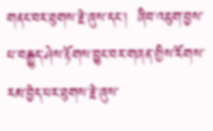གནང་བར་ཐུགས་རྗེ་ཞུས་དང་།  ཞིབ་འཇུག་བྱས་པ་བརྒྱུད་ཤེས་རྟོགས་བྱུང་བར་གཞན་གྱིས་རོགས་རམ་བྱེད་པར་ཐུགས་རྗེ་ཞུས་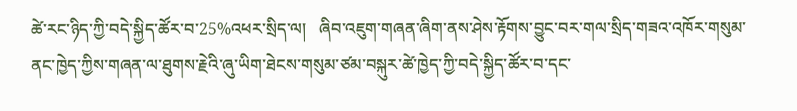ཚེ་རང་ཉིད་ཀྱི་བདེ་སྐྱིད་ཚོར་བ་25%འཕར་སྲིད་ལ།   ཞིབ་འཇུག་གཞན་ཞིག་ནས་ཤེས་རྟོགས་བྱུང་བར་གལ་སྲིད་གཟའ་འཁོར་གསུམ་ནང་ཁྱེད་ཀྱིས་གཞན་ལ་ཐུགས་རྗེའི་ཞུ་ཡིག་ཐེངས་གསུམ་ཙམ་བསྐུར་ཚེ་ཁྱེད་ཀྱི་བདེ་སྐྱིད་ཚོར་བ་དང་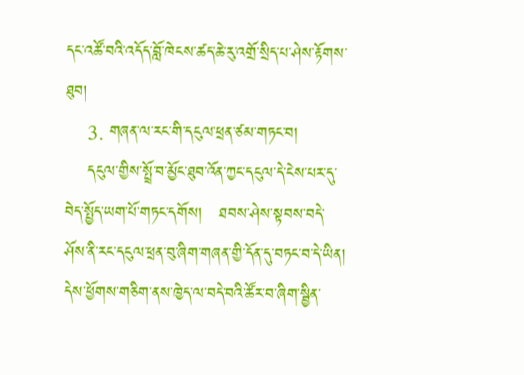དང་འཚོ་བའི་འདོད་བློ་ཁེངས་ཚད་ཆེ་རུ་འགྲོ་སྲིད་པ་ཤེས་རྟོགས་ཐུབ།
    3. གཞན་ལ་རང་གི་དངུལ་ཕྲན་ཙམ་གཏང་བ།
    དངུལ་གྱིས་སྤྲོ་བ་མྱོང་ཐུབ་འོན་ཀྱང་དངུལ་དེ་ངེས་པར་དུ་བེད་སྤྱོད་ཡག་པོ་གཏང་དགོས།   ཐབས་ཤེས་སྟབས་བདེ་ཤོས་ནི་རང་དངུལ་ཕྲན་བུ་ཞིག་གཞན་གྱི་དོན་དུ་བཏང་བ་དེ་ཡིན།   དེས་ཕྱོགས་གཅིག་ནས་ཁྱེད་ལ་བདེ་བའི་ཚོར་བ་ཞིག་སྦྱིན་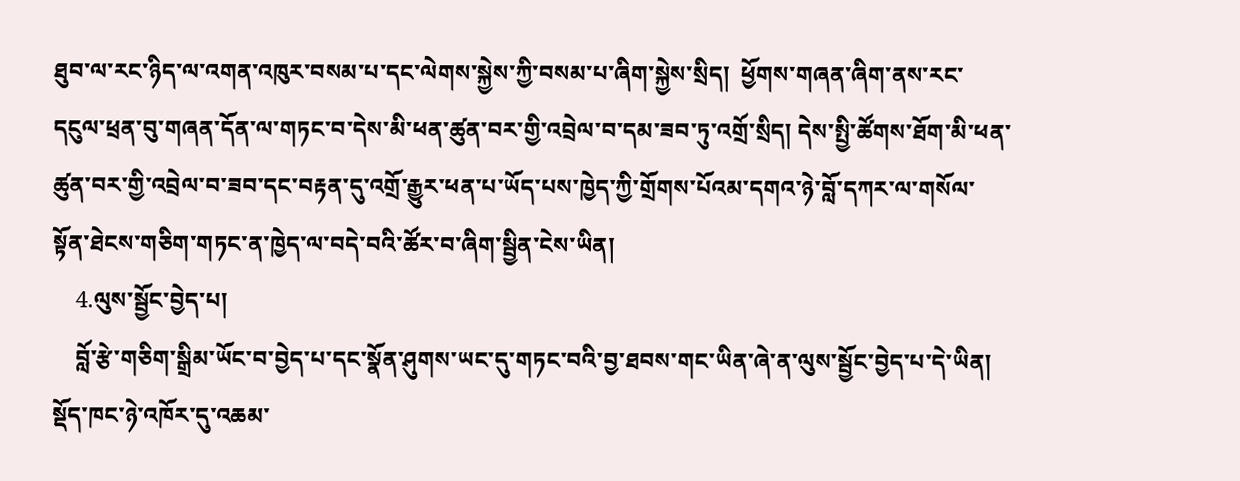ཐུབ་ལ་རང་ཉིད་ལ་འགན་འཁུར་བསམ་པ་དང་ལེགས་སྐྱེས་ཀྱི་བསམ་པ་ཞིག་སྐྱེས་སྲིད།  ཕྱོགས་གཞན་ཞིག་ནས་རང་དངུལ་ཕྲན་བུ་གཞན་དོན་ལ་གཏང་བ་དེས་མི་ཕན་ཚུན་བར་གྱི་འབྲེལ་བ་དམ་ཟབ་ཏུ་འགྲོ་སྲིད། དེས་སྤྱི་ཚོགས་ཐོག་མི་ཕན་ཚུན་བར་གྱི་འབྲེལ་བ་ཟབ་དང་བརྟན་དུ་འགྲོ་རྒྱུར་ཕན་པ་ཡོད་པས་ཁྱེད་ཀྱི་གྲོགས་པོའམ་དགའ་ཉེ་བློ་དཀར་ལ་གསོལ་སྟོན་ཐེངས་གཅིག་གཏང་ན་ཁྱེད་ལ་བདེ་བའི་ཚོར་བ་ཞིག་སྦྱིན་ངེས་ཡིན།
    4.ལུས་སྦྱོང་བྱེད་པ།
    བློ་རྩེ་གཅིག་སྒྲིམ་ཡོང་བ་བྱེད་པ་དང་སྣོན་ཤུགས་ཡང་དུ་གཏང་བའི་བྱ་ཐབས་གང་ཡིན་ཞེ་ན་ལུས་སྦྱོང་བྱེད་པ་དེ་ཡིན། སྡོད་ཁང་ཉེ་འཁོར་དུ་འཆམ་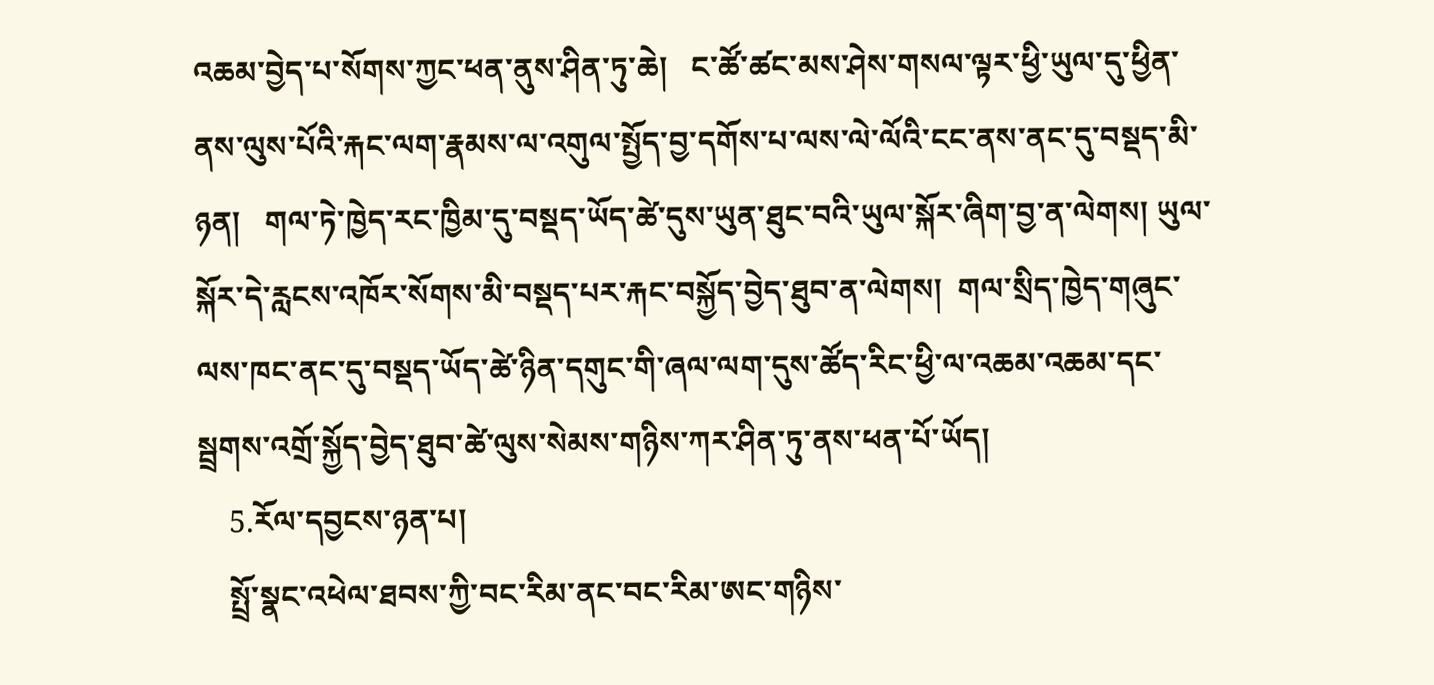འཆམ་བྱེད་པ་སོགས་ཀྱང་ཕན་ནུས་ཤིན་ཏུ་ཆེ།   ང་ཚོ་ཚང་མས་ཤེས་གསལ་ལྟར་ཕྱི་ཡུལ་དུ་ཕྱིན་ནས་ལུས་པོའི་རྐང་ལག་རྣམས་ལ་འགུལ་སྤྱོད་བྱ་དགོས་པ་ལས་ལེ་ལོའི་ངང་ནས་ནང་དུ་བསྡད་མི་ཉན།   གལ་ཏེ་ཁྱེད་རང་ཁྱིམ་དུ་བསྡད་ཡོད་ཚེ་དུས་ཡུན་ཐུང་བའི་ཡུལ་སྐོར་ཞིག་བྱ་ན་ལེགས། ཡུལ་སྐོར་དེ་རླངས་འཁོར་སོགས་མི་བསྡད་པར་རྐང་བསྐྱོད་བྱེད་ཐུབ་ན་ལེགས།  གལ་སྲིད་ཁྱེད་གཞུང་ལས་ཁང་ནང་དུ་བསྡད་ཡོད་ཚེ་ཉིན་དགུང་གི་ཞལ་ལག་དུས་ཚོད་རིང་ཕྱི་ལ་འཆམ་འཆམ་དང་སྦྲགས་འགྲོ་སྐྱོད་བྱེད་ཐུབ་ཚེ་ལུས་སེམས་གཉིས་ཀར་ཤིན་ཏུ་ནས་ཕན་པོ་ཡོད།
    5.རོལ་དབྱངས་ཉན་པ།
    སྤྲོ་སྣང་འཕེལ་ཐབས་ཀྱི་བང་རིམ་ནང་བང་རིམ་ཨང་གཉིས་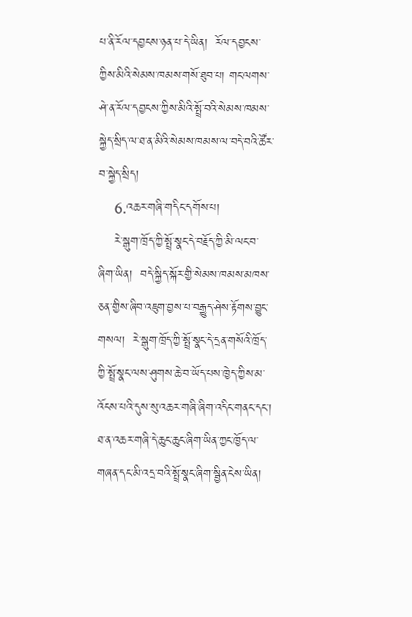པ་ནི་རོལ་དབྱངས་ཉན་པ་དེ་ཡིན།  རོལ་དབྱངས་ཀྱིས་མིའི་སེམས་ཁམས་གསོ་ཐུབ་པ། གང་ལགས་ཤེ་ན་རོལ་དབྱངས་ཀྱིས་མིའི་སྤྲོ་བའི་སེམས་ཁམས་སྐྱེད་སྲིད་ལ་ཐ་ན་མིའི་སེམས་ཁམས་ལ་བདེ་བའི་ཚོར་བ་སྐྱེད་སྲིད།
    6.འཆར་གཞི་གདིང་དགོས་པ།
    རེ་སྒུག་ཁྲོད་ཀྱི་སྤྲོ་སྣང་དེ་བརྗོད་ཀྱི་མི་ལང་བ་ཞིག་ཡིན།  བདེ་སྐྱིད་སྐོར་གྱི་སེམས་ཁམས་མཁས་ཅན་གྱིས་ཞིབ་འཇུག་བྱས་པ་བརྒྱུད་ཤེས་རྟོགས་བྱུང་གསལ།  རེ་སྒུག་ཁྲོད་ཀྱི་སྤྲོ་སྣང་དེ་དྲན་གསོའི་ཁྲོད་ཀྱི་སྤྲོ་སྣང་ལས་ཤུགས་ཆེ་བ་ཡོད་པས་ཁྱེད་ཀྱིས་མ་འོངས་པའི་དུས་སུ་འཆར་གཞི་ཞིག་འདིང་གནང་དང་།  ཐ་ན་འཆར་གཞི་དེ་ཆུང་ཆུང་ཞིག་ཡིན་ཀྱང་ཁྱོད་ལ་གཞན་དང་མི་འདྲ་བའི་སྤྲོ་སྣང་ཞིག་སྦྱིན་ངེས་ཡིན།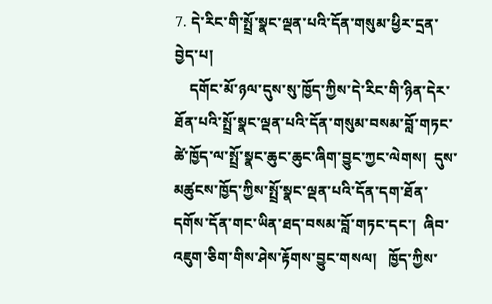7. དེ་རིང་གི་སྤྲོ་སྣང་ལྡན་པའི་དོན་གསུམ་ཕྱིར་དྲན་བྱེད་པ།
    དགོང་མོ་ཉལ་དུས་སུ་ཁྱོད་ཀྱིས་དེ་རིང་གི་ཉིན་དེར་ཐོན་པའི་སྤྲོ་སྣང་ལྡན་པའི་དོན་གསུམ་བསམ་བློ་གཏང་ཚེ་ཁྱོད་ལ་སྤྲོ་སྣང་ཆུང་ཆུང་ཞིག་བྱུང་ཀྱང་ལེགས།  དུས་མཚུངས་ཁྱོད་ཀྱིས་སྤྲོ་སྣང་ལྡན་པའི་དོན་དག་ཐོན་དགོས་དོན་གང་ཡིན་ཐད་བསམ་བློ་གཏང་དང་།  ཞིབ་འཇུག་ཅིག་གིས་ཤེས་རྟོགས་བྱུང་གསལ།   ཁྱོད་ཀྱིས་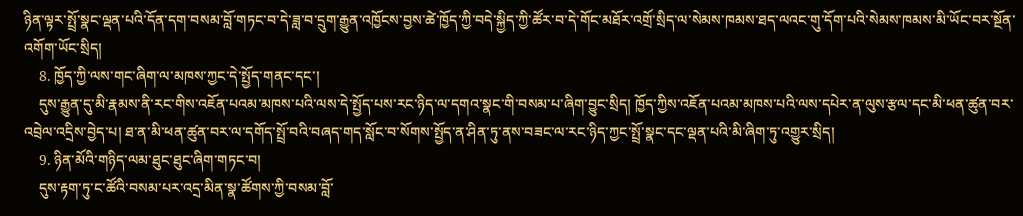ཉིན་ལྟར་སྤྲོ་སྣང་ལྡན་པའི་དོན་དག་བསམ་བློ་གཏང་བ་དེ་ཟླ་བ་དྲུག་རྒྱུན་འཁྱོངས་བྱས་ཚེ་ཁྱོད་ཀྱི་བདེ་སྐྱིད་ཀྱི་ཚོར་བ་དེ་གོང་མཐོར་འགྲོ་སྲིད་ལ་སེམས་ཁམས་ཐད་ལའང་གུ་དོག་པའི་སེམས་ཁམས་མི་ཡོང་བར་སྔོན་འགོག་ཡོང་སྲིད།
    8. ཁྱོད་ཀྱི་ལས་གང་ཞིག་ལ་མཁས་ཀྱང་དེ་སྤྱོད་གནང་དང་།
    དུས་རྒྱུན་དུ་མི་རྣམས་ནི་རང་གིས་འཇོན་པའམ་མཁས་པའི་ལས་དེ་སྤྱོད་པས་རང་ཉིད་ལ་དགའ་སྣང་གི་བསམ་པ་ཞིག་བྱུང་སྲིད། ཁྱོད་ཀྱིས་འཇོན་པའམ་མཁས་པའི་ལས་དཔེར་ན་ལུས་རྩལ་དང་མི་ཕན་ཚུན་བར་འབྲེལ་འདྲིས་བྱེད་པ། ཐ་ན་མི་ཕན་ཚུན་བར་ལ་དགོད་སྤྲོ་བའི་བཞད་གད་སློང་བ་སོགས་སྤྱོད་ན་ཤིན་ཏུ་ནས་བཟང་ལ་རང་ཉིད་ཀྱང་སྤྲོ་སྣང་དང་ལྡན་པའི་མི་ཞིག་ཏུ་འགྱུར་སྲིད།
    9. ཉིན་མོའི་གཉིད་ལམ་ཐུང་ཐུང་ཞིག་གཏང་བ།
    དུས་རྟག་ཏུ་ང་ཚོའི་བསམ་པར་འདྲ་མིན་སྣ་ཚོགས་ཀྱི་བསམ་བློ་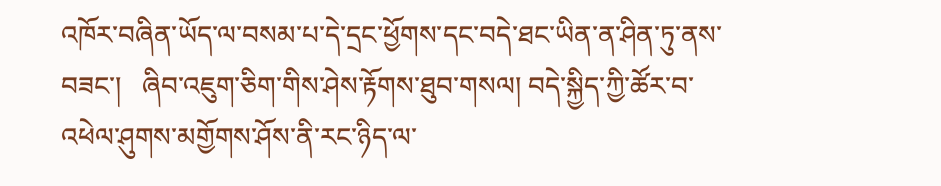འཁོར་བཞིན་ཡོད་ལ་བསམ་པ་དེ་དྲང་ཕྱོགས་དང་བདེ་ཐང་ཡིན་ན་ཤིན་ཏུ་ནས་བཟང་།   ཞིབ་འཇུག་ཅིག་གིས་ཤེས་རྟོགས་ཐུབ་གསལ། བདེ་སྐྱིད་ཀྱི་ཚོར་བ་འཕེལ་ཤུགས་མགྱོགས་ཤོས་ནི་རང་ཉིད་ལ་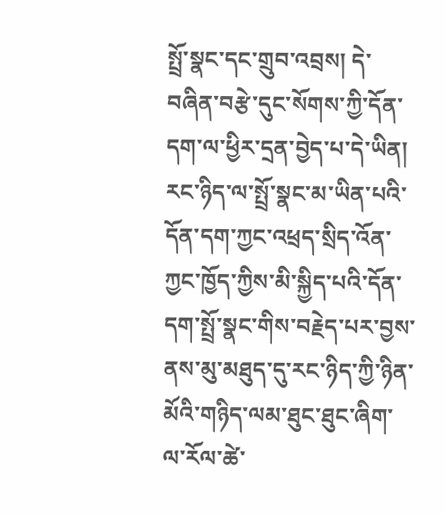སྤྲོ་སྣང་དང་གྲུབ་འབྲས། དེ་བཞིན་བརྩེ་དུང་སོགས་ཀྱི་དོན་དག་ལ་ཕྱིར་དྲན་བྱེད་པ་དེ་ཡིན།  རང་ཉིད་ལ་སྤྲོ་སྣང་མ་ཡིན་པའི་དོན་དག་ཀྱང་འཕྲད་སྲིད་འོན་ཀྱང་ཁྱོད་ཀྱིས་མི་སྐྱིད་པའི་དོན་དག་སྤྲོ་སྣང་གིས་བརྗེད་པར་བྱས་ནས་མུ་མཐུད་དུ་རང་ཉིད་ཀྱི་ཉིན་མོའི་གཉིད་ལམ་ཐུང་ཐུང་ཞིག་ལ་རོལ་ཚེ་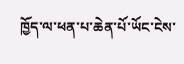ཁྱོད་ལ་ཕན་པ་ཆེན་པོ་ཡོང་ངེས་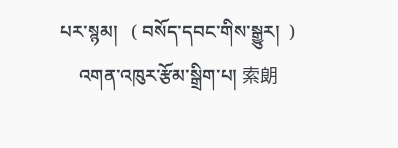པར་སྙམ།   ( བསོད་དབང་གིས་སྒྱུར།  )
    འགན་འཁུར་རྩོམ་སྒྲིག་པ། 索朗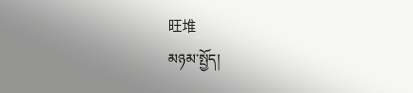旺堆
མཉམ་སྤྱོད།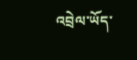འབྲེལ་ཡོད་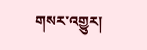གསར་འགྱུར།